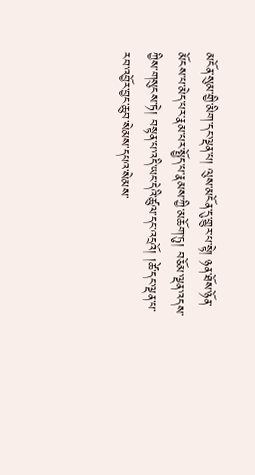མངོན་སུམ་གྱི་མིག་དང་ལྡན་པ། ལུས་མངོན་དུ་གྱུར་པ་སྟེ། ཉན་ཐོས་ཉོན་མོངས་པ་མེད་པར་རྣམ་པར་སྤྱོད་པ་རྣམས་ཀྱི་མཆོག་ཏུ། བཅོམ་ལྡན་འདས་ཀྱིས་གསུངས་ཏེ། བསྟན་པ་འདི་ཡང་དེའི་ཚུལ་དང་འདྲའོ། །ཚེ་དང་ལྡན་པ་རབ་འབྱོར་བྱང་ཆུབ་སེམས་དཔའ་སེམས་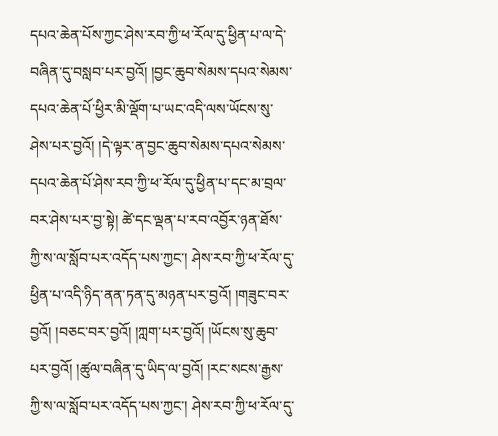དཔའ་ཆེན་པོས་ཀྱང་ཤེས་རབ་ཀྱི་ཕ་རོལ་དུ་ཕྱིན་པ་ལ་དེ་བཞིན་དུ་བསླབ་པར་བྱའོ། །བྱང་ཆུབ་སེམས་དཔའ་སེམས་དཔའ་ཆེན་པོ་ཕྱིར་མི་ལྡོག་པ་ཡང་འདི་ལས་ཡོངས་སུ་ཤེས་པར་བྱའོ། །དེ་ལྟར་ན་བྱང་ཆུབ་སེམས་དཔའ་སེམས་དཔའ་ཆེན་པོ་ཤེས་རབ་ཀྱི་ཕ་རོལ་དུ་ཕྱིན་པ་དང་མ་བྲལ་བར་ཤེས་པར་བྱ་སྟེ། ཚེ་དང་ལྡན་པ་རབ་འབྱོར་ཉན་ཐོས་ཀྱི་ས་ལ་སློབ་པར་འདོད་པས་ཀྱང་། ཤེས་རབ་ཀྱི་ཕ་རོལ་དུ་ཕྱིན་པ་འདི་ཉིད་ནན་ཏན་དུ་མཉན་པར་བྱའོ། །གཟུང་བར་བྱའོ། །བཅང་བར་བྱའོ། །ཀླག་པར་བྱའོ། །ཡོངས་སུ་ཆུབ་པར་བྱའོ། །ཚུལ་བཞིན་དུ་ཡིད་ལ་བྱའོ། །རང་སངས་རྒྱས་ཀྱི་ས་ལ་སློབ་པར་འདོད་པས་ཀྱང་། ཤེས་རབ་ཀྱི་ཕ་རོལ་དུ་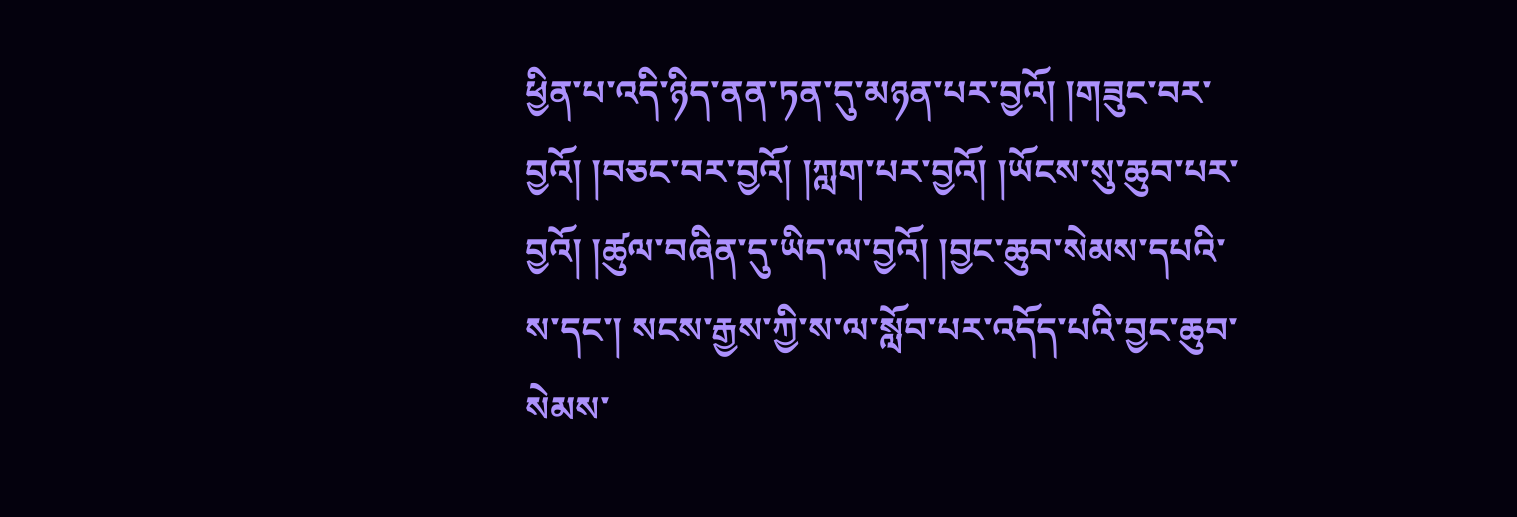ཕྱིན་པ་འདི་ཉིད་ནན་ཏན་དུ་མཉན་པར་བྱའོ། །གཟུང་བར་བྱའོ། །བཅང་བར་བྱའོ། །ཀླག་པར་བྱའོ། །ཡོངས་སུ་ཆུབ་པར་བྱའོ། །ཚུལ་བཞིན་དུ་ཡིད་ལ་བྱའོ། །བྱང་ཆུབ་སེམས་དཔའི་ས་དང་། སངས་རྒྱས་ཀྱི་ས་ལ་སློབ་པར་འདོད་པའི་བྱང་ཆུབ་སེམས་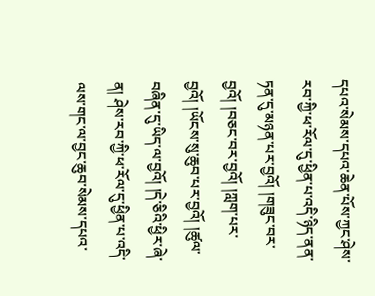དཔའ་སེམས་དཔའ་ཆེན་པོས་ཀྱང་ཤེས་རབ་ཀྱི་ཕ་རོལ་དུ་ཕྱིན་པ་འདི་ཉིད་ནན་ཏན་དུ་མཉན་པར་བྱའོ། །གཟུང་བར་བྱའོ། །བཅང་བར་བྱའོ། །ཀླག་པར་བྱའོ། །ཡོངས་སུ་ཆུབ་པར་བྱའོ། །ཚུལ་བཞིན་དུ་ཡིད་ལ་བྱའོ། །དེ་ཅིའི་ཕྱིར་ཞེ་ན། ཤེས་རབ་ཀྱི་ཕ་རོལ་དུ་ཕྱིན་པ་འདི་ལས་གང་ལ་བྱང་ཆུབ་སེམས་དཔའ་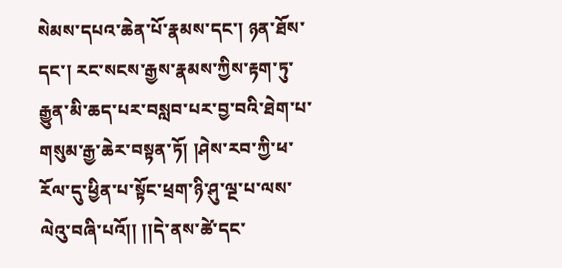སེམས་དཔའ་ཆེན་པོ་རྣམས་དང་། ཉན་ཐོས་དང་། རང་སངས་རྒྱས་རྣམས་ཀྱིས་རྟག་ཏུ་རྒྱུན་མི་ཆད་པར་བསླབ་པར་བྱ་བའི་ཐེག་པ་གསུམ་རྒྱ་ཆེར་བསྟན་ཏོ། །ཤེས་རབ་ཀྱི་ཕ་རོལ་དུ་ཕྱིན་པ་སྟོང་ཕྲག་ཉི་ཤུ་ལྔ་པ་ལས་ལེའུ་བཞི་པའོ།། །།དེ་ནས་ཚེ་དང་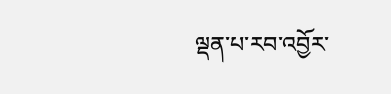ལྡན་པ་རབ་འབྱོར་